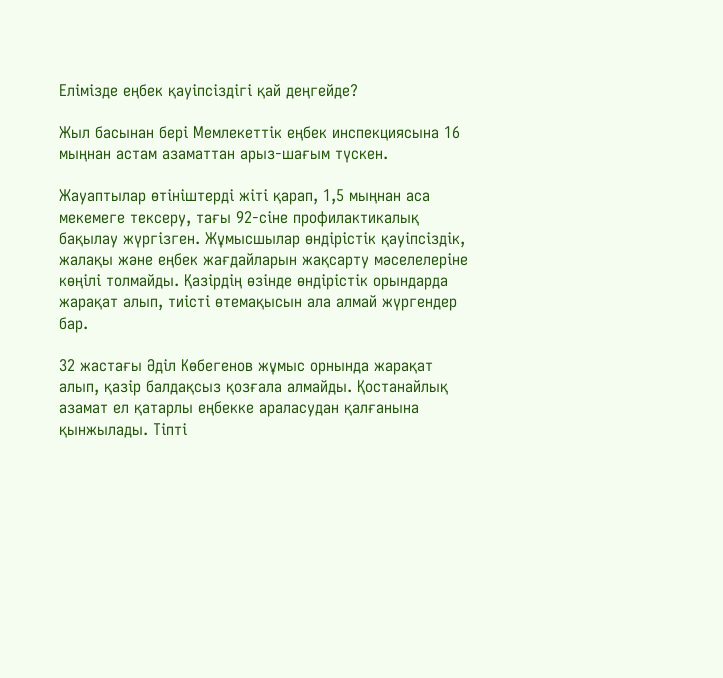Елімізде еңбек қауіпсіздігі қай деңгейде?

Жыл басынан бері Мемлекеттік еңбек инспекциясына 16 мыңнан астам азаматтан арыз-шағым түскен.

Жауаптылар өтініштерді жіті қарап, 1,5 мыңнан аса мекемеге тексеру, тағы 92-сіне профилактикалық бақылау жүргізген. Жұмысшылар өндірістік қауіпсіздік, жалақы және еңбек жағдайларын жақсарту мәселелеріне көңілі толмайды. Қазірдің өзінде өндірістік орындарда жарақат алып, тиісті өтемақысын ала алмай жүргендер бар.

32 жастағы Әділ Көбегенов жұмыс орнында жарақат алып, қазір балдақсыз қозғала алмайды. Қостанайлық азамат ел қатарлы еңбекке араласудан қалғанына қынжылады. Тіпті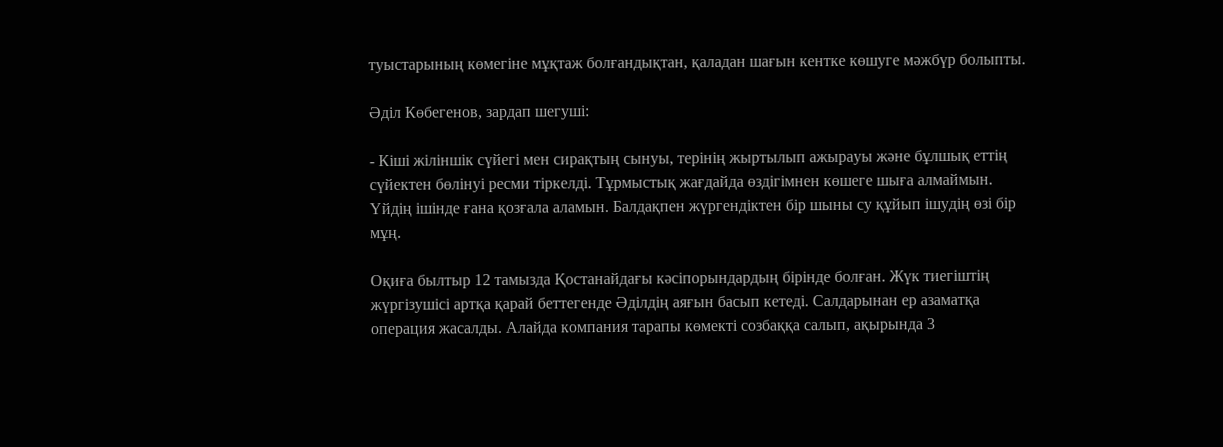туыстарының көмегіне мұқтаж болғандықтан, қаладан шағын кентке көшуге мәжбүр болыпты.

Әділ Көбегенов, зардап шегуші:

- Кіші жіліншік сүйегі мен сирақтың сынуы, терінің жыртылып ажырауы және бұлшық еттің сүйектен бөлінуі ресми тіркелді. Тұрмыстық жағдайда өздігімнен көшеге шыға алмаймын. Үйдің ішінде ғана қозғала аламын. Балдақпен жүргендіктен бір шыны су құйып ішудің өзі бір мұң.

Оқиға былтыр 12 тамызда Қостанайдағы кәсіпорындардың бірінде болған. Жүк тиегіштің жүргізушісі артқа қарай беттегенде Әділдің аяғын басып кетеді. Салдарынан ер азаматқа операция жасалды. Алайда компания тарапы көмекті созбаққа салып, ақырында 3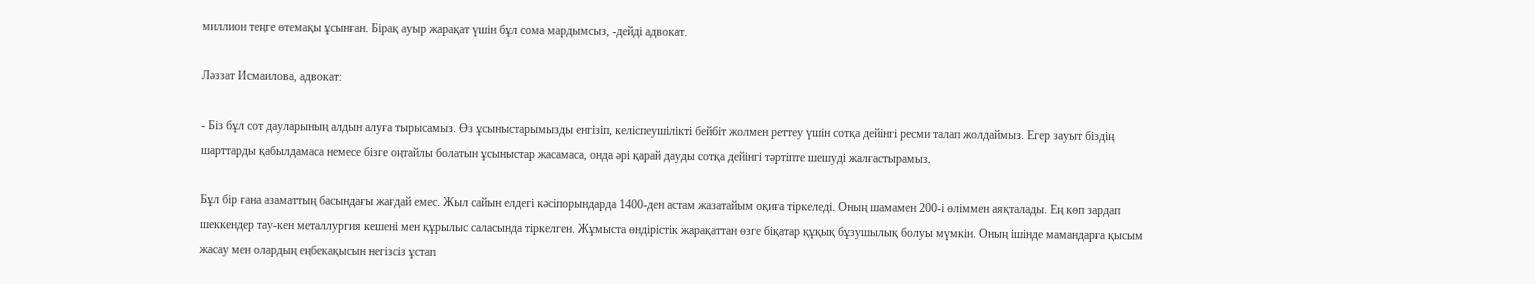миллион теңге өтемақы ұсынған. Бірақ ауыр жарақат үшін бұл сома мардымсыз, -дейді адвокат.

Ләззат Исмаилова, адвокат:

- Біз бұл сот дауларының алдын алуға тырысамыз. Өз ұсыныстарымызды енгізіп, келіспеушілікті бейбіт жолмен реттеу үшін сотқа дейінгі ресми талап жолдаймыз. Егер зауыт біздің шарттарды қабылдамаса немесе бізге оңтайлы болатын ұсыныстар жасамаса, онда әрі қарай дауды сотқа дейінгі тәртіпте шешуді жалғастырамыз.

Бұл бір ғана азаматтың басындағы жағдай емес. Жыл сайын елдегі кәсіпорындарда 1400-ден астам жазатайым оқиға тіркеледі. Оның шамамен 200-і өліммен аяқталады. Ең көп зардап шеккендер тау-кен металлургия кешені мен құрылыс саласында тіркелген. Жұмыста өндірістік жарақаттан өзге біқатар құқық бұзушылық болуы мүмкін. Оның ішінде мамандарға қысым жасау мен олардың еңбекақысын негізсіз ұстап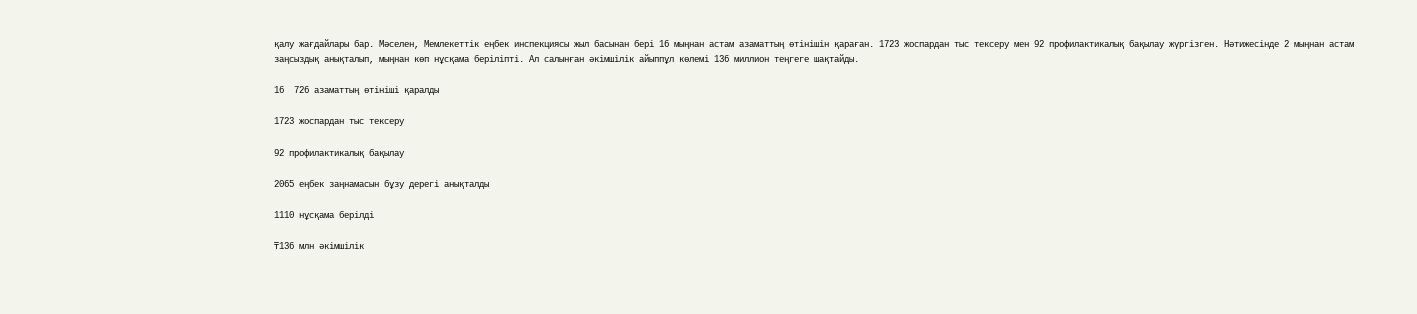қалу жағдайлары бар. Мәселен, Мемлекеттік еңбек инспекциясы жыл басынан бері 16 мыңнан астам азаматтың өтінішін қараған. 1723 жоспардан тыс тексеру мен 92 профилактикалық бақылау жүргізген. Нәтижесінде 2 мыңнан астам заңсыздық анықталып, мыңнан көп нұсқама беріліпті. Ал салынған әкімшілік айыппұл көлемі 136 миллион теңгеге шақтайды.

16  726 азаматтың өтініші қаралды

1723 жоспардан тыс тексеру

92 профилактикалық бақылау

2065 еңбек заңнамасын бұзу дерегі анықталды

1110 нұсқама берілді

₸136 млн әкімшілік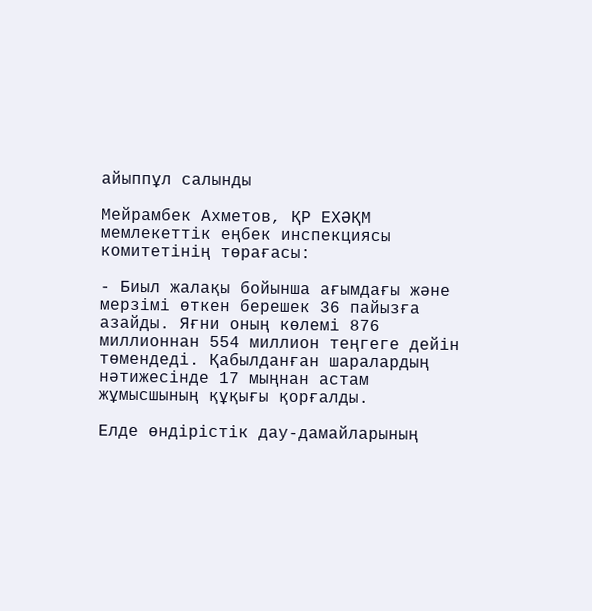айыппұл салынды

Мейрамбек Ахметов, ҚР ЕХӘҚМ мемлекеттік еңбек инспекциясы комитетінің төрағасы:

- Биыл жалақы бойынша ағымдағы және мерзімі өткен берешек 36 пайызға азайды. Яғни оның көлемі 876 миллионнан 554 миллион теңгеге дейін төмендеді. Қабылданған шаралардың нәтижесінде 17 мыңнан астам жұмысшының құқығы қорғалды.

Елде өндірістік дау-дамайларының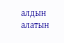алдын алатын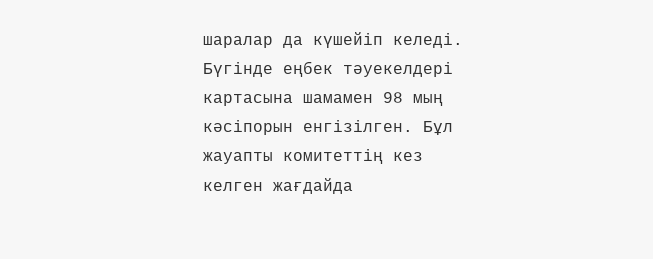шаралар да күшейіп келеді. Бүгінде еңбек тәуекелдері картасына шамамен 98 мың кәсіпорын енгізілген. Бұл жауапты комитеттің кез келген жағдайда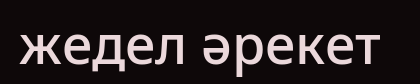жедел әрекет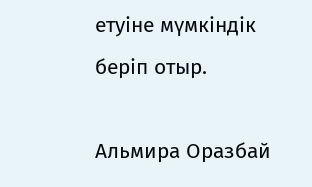етуіне мүмкіндік беріп отыр.

Альмира Оразбай